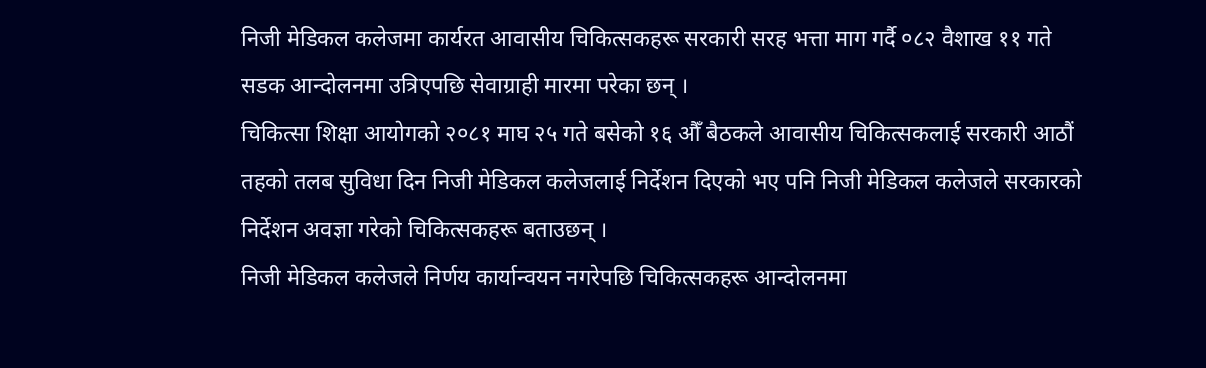निजी मेडिकल कलेजमा कार्यरत आवासीय चिकित्सकहरू सरकारी सरह भत्ता माग गर्दै ०८२ वैशाख ११ गते सडक आन्दोलनमा उत्रिएपछि सेवाग्राही मारमा परेका छन् ।
चिकित्सा शिक्षा आयोगको २०८१ माघ २५ गते बसेको १६ औँ बैठकले आवासीय चिकित्सकलाई सरकारी आठौं तहको तलब सुविधा दिन निजी मेडिकल कलेजलाई निर्देशन दिएको भए पनि निजी मेडिकल कलेजले सरकारको निर्देशन अवज्ञा गरेको चिकित्सकहरू बताउछन् ।
निजी मेडिकल कलेजले निर्णय कार्यान्वयन नगरेपछि चिकित्सकहरू आन्दोलनमा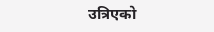उत्रिएको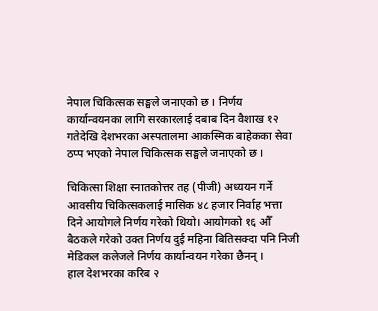नेपाल चिकित्सक सङ्घले जनाएको छ । निर्णय कार्यान्वयनका लागि सरकारलाई दबाब दिन वैशाख १२ गतेदेखि देशभरका अस्पतालमा आकस्मिक बाहेकका सेवा ठप्प भएको नेपाल चिकित्सक सङ्घले जनाएको छ ।

चिकित्सा शिक्षा स्नातकोत्तर तह (पीजी) अध्ययन गर्ने आवसीय चिकित्सकलाई मासिक ४८ हजार निर्वाह भत्ता दिने आयोगले निर्णय गरेको थियो। आयोगको १६ औँ बैठकले गरेको उक्त निर्णय दुई महिना बितिसक्दा पनि निजी मेडिकल कलेजले निर्णय कार्यान्वयन गरेका छैनन् ।
हाल देशभरका करिब २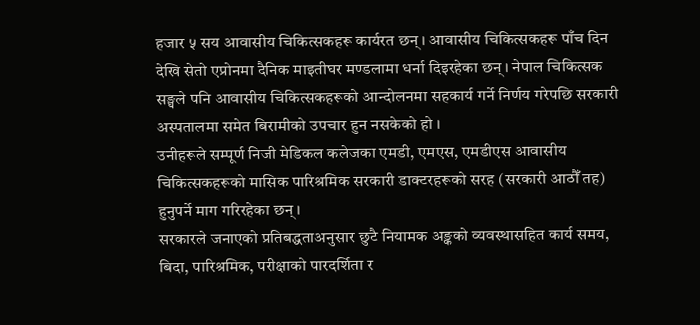हजार ५ सय आवासीय चिकित्सकहरू कार्यरत छन्। आवासीय चिकित्सकहरू पाँच दिन देखि सेतो एप्रोनमा दैनिक माइतीघर मण्डलामा धर्ना दिइरहेका छन्। नेपाल चिकित्सक सङ्घले पनि आवासीय चिकित्सकहरूको आन्दोलनमा सहकार्य गर्ने निर्णय गरेपछि सरकारी अस्पतालमा समेत बिरामीको उपचार हुन नसकेको हो ।
उनीहरूले सम्पूर्ण निजी मेडिकल कलेजका एमडी, एमएस, एमडीएस आवासीय चिकित्सकहरूको मासिक पारिश्रमिक सरकारी डाक्टरहरूको सरह (सरकारी आठौँ तह) हुनुपर्ने माग गरिरहेका छन्।
सरकारले जनाएको प्रतिबद्धताअनुसार छुटै नियामक अङ्कको व्यवस्थासहित कार्य समय, बिदा, पारिश्रमिक, परीक्षाको पारदर्शिता र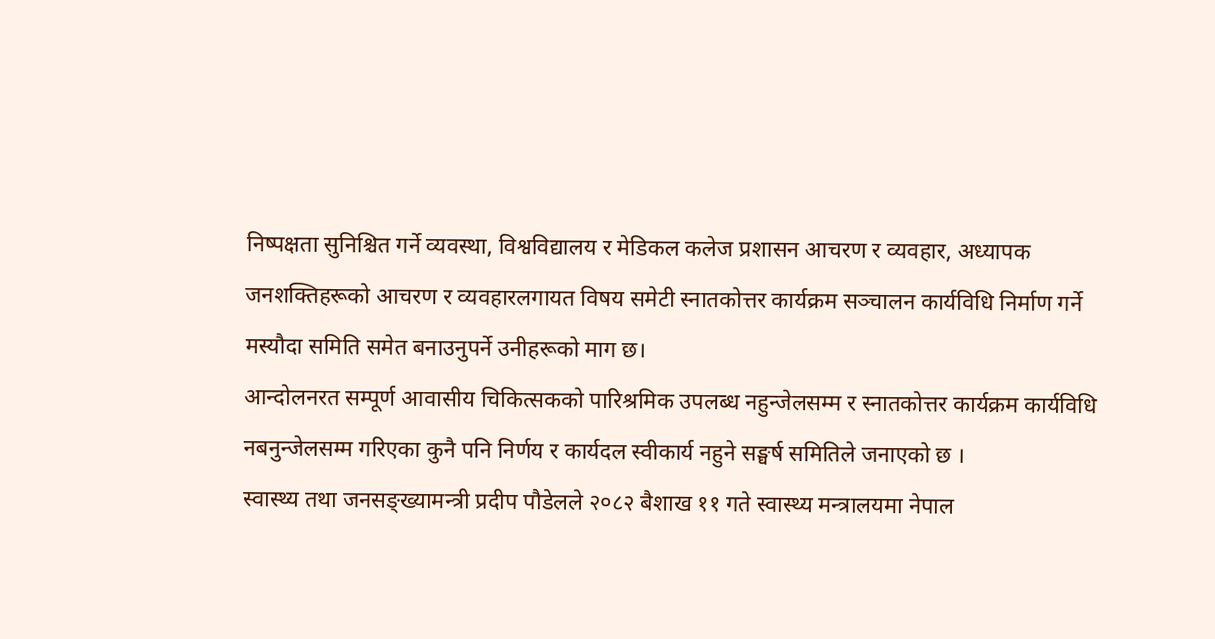निष्पक्षता सुनिश्चित गर्ने व्यवस्था, विश्वविद्यालय र मेडिकल कलेज प्रशासन आचरण र व्यवहार, अध्यापक जनशक्तिहरूको आचरण र व्यवहारलगायत विषय समेटी स्नातकोत्तर कार्यक्रम सञ्चालन कार्यविधि निर्माण गर्ने मस्यौदा समिति समेत बनाउनुपर्ने उनीहरूको माग छ।
आन्दोलनरत सम्पूर्ण आवासीय चिकित्सकको पारिश्रमिक उपलब्ध नहुन्जेलसम्म र स्नातकोत्तर कार्यक्रम कार्यविधि नबनुन्जेलसम्म गरिएका कुनै पनि निर्णय र कार्यदल स्वीकार्य नहुने सङ्घर्ष समितिले जनाएको छ ।
स्वास्थ्य तथा जनसङ्ख्यामन्त्री प्रदीप पौडेलले २०८२ बैशाख ११ गते स्वास्थ्य मन्त्रालयमा नेपाल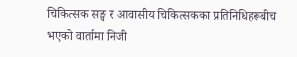चिकित्सक सङ्घ र आवासीय चिकित्सकका प्रतिनिधिहरूबीच भएको वार्तामा निजी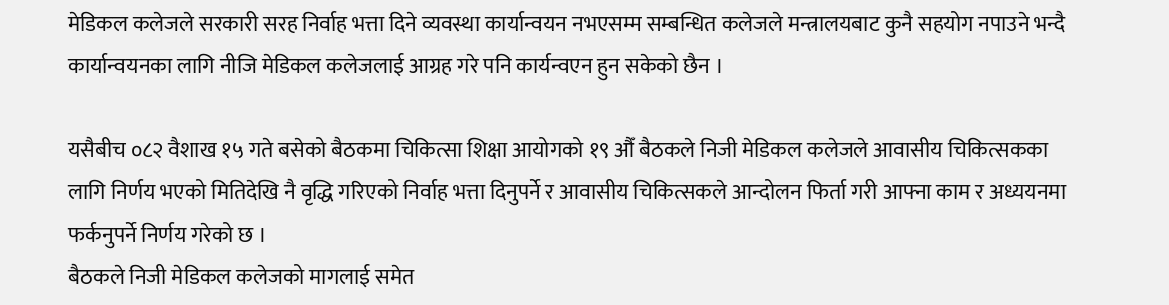मेडिकल कलेजले सरकारी सरह निर्वाह भत्ता दिने व्यवस्था कार्यान्वयन नभएसम्म सम्बन्धित कलेजले मन्त्रालयबाट कुनै सहयोग नपाउने भन्दै कार्यान्वयनका लागि नीजि मेडिकल कलेजलाई आग्रह गरे पनि कार्यन्वएन हुन सकेको छैन ।

यसैबीच ०८२ वैशाख १५ गते बसेको बैठकमा चिकित्सा शिक्षा आयोगको १९ औँ बैठकले निजी मेडिकल कलेजले आवासीय चिकित्सकका लागि निर्णय भएको मितिदेखि नै वृद्धि गरिएको निर्वाह भत्ता दिनुपर्ने र आवासीय चिकित्सकले आन्दोलन फिर्ता गरी आफ्ना काम र अध्ययनमा फर्कनुपर्ने निर्णय गरेको छ ।
बैठकले निजी मेडिकल कलेजको मागलाई समेत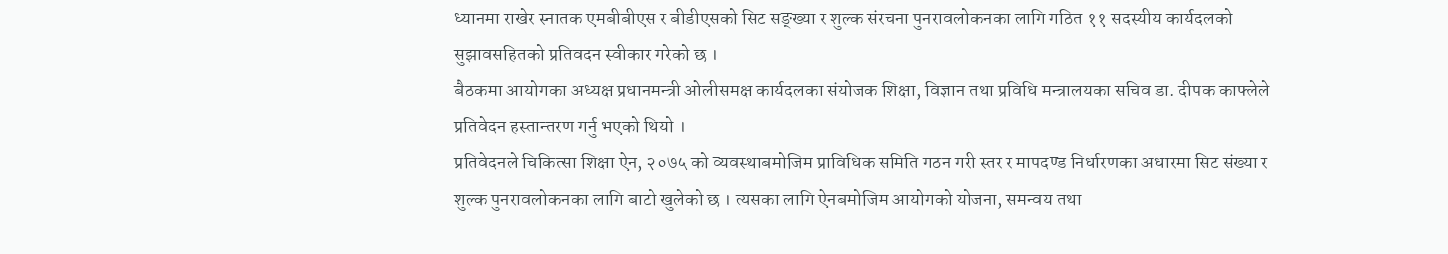ध्यानमा राखेर स्नातक एमबीबीएस र बीडीएसको सिट सङ्ख्या र शुल्क संरचना पुनरावलोकनका लागि गठित ११ सदस्यीय कार्यदलको सुझावसहितको प्रतिवदन स्वीकार गरेको छ ।
बैठकमा आयोगका अध्यक्ष प्रधानमन्त्री ओलीसमक्ष कार्यदलका संयोजक शिक्षा, विज्ञान तथा प्रविधि मन्त्रालयका सचिव डा. दीपक काफ्लेले प्रतिवेदन हस्तान्तरण गर्नु भएको थियो ।
प्रतिवेदनले चिकित्सा शिक्षा ऐन, २०७५ को व्यवस्थाबमोजिम प्राविधिक समिति गठन गरी स्तर र मापदण्ड निर्धारणका अधारमा सिट संख्या र शुल्क पुनरावलोकनका लागि बाटो खुलेको छ । त्यसका लागि ऐनबमोजिम आयोगको योजना, समन्वय तथा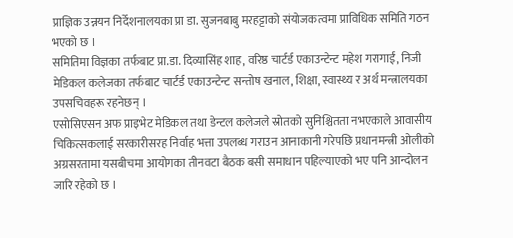प्राज्ञिक उन्नयन निर्देशनालयका प्रा डा. सुजनबाबु मरहट्टाको संयोजकत्वमा प्राविधिक समिति गठन भएको छ ।
समितिमा विज्ञका तर्फबाट प्रा.डा. दिव्यासिंह शाह, वरिष्ठ चार्टर्ड एकाउन्टेन्ट महेश गरागाईं, निजी मेडिकल कलेजका तर्फबाट चार्टर्ड एकाउन्टेन्ट सन्तोष खनाल, शिक्षा, स्वास्थ्य र अर्थ मन्त्रालयका उपसचिवहरू रहनेछन् ।
एसोसिएसन अफ प्राइभेट मेडिकल तथा डेन्टल कलेजले स्रोतको सुनिश्चितता नभएकाले आवासीय चिकित्सकलाई सरकारीसरह निर्वाह भत्ता उपलब्ध गराउन आनाकानी गरेपछि प्रधानमन्त्री ओलीको अग्रसरतामा यसबीचमा आयोगका तीनवटा बैठक बसी समाधान पहिल्याएको भए पनि आन्दोलन जारि रहेको छ ।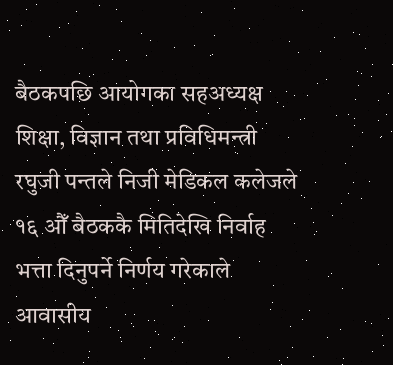बैठकपछि आयोगका सहअध्यक्ष शिक्षा, विज्ञान तथा प्रविधिमन्त्री रघुजी पन्तले निजी मेडिकल कलेजले १६ औँ बैठककै मितिदेखि निर्वाह भत्ता दिनुपर्ने निर्णय गरेकाले आवासीय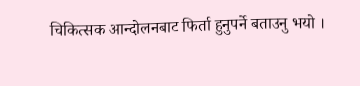चिकित्सक आन्दोलनबाट फिर्ता हुनुपर्ने बताउनु भयो ।